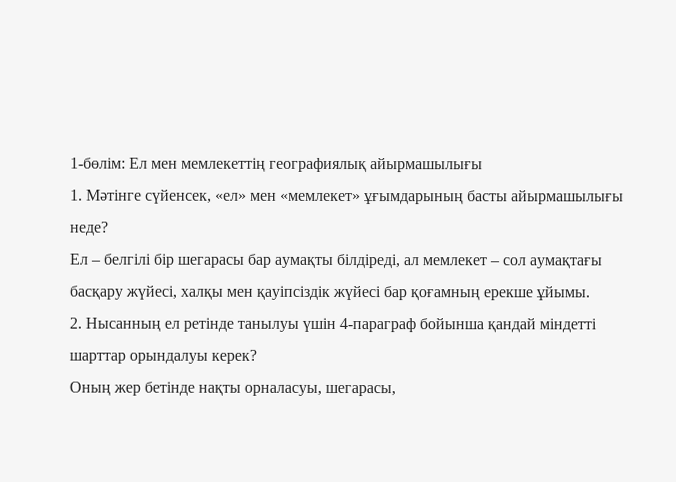1-бөлім: Ел мен мемлекеттің географиялық айырмашылығы
1. Мәтінге сүйенсек, «ел» мен «мемлекет» ұғымдарының басты айырмашылығы неде?
Ел – белгілі бір шегарасы бар аумақты білдіреді, ал мемлекет – сол аумақтағы басқару жүйесі, халқы мен қауіпсіздік жүйесі бар қоғамның ерекше ұйымы.
2. Нысанның ел ретінде танылуы үшін 4-параграф бойынша қандай міндетті шарттар орындалуы керек?
Оның жер бетінде нақты орналасуы, шегарасы,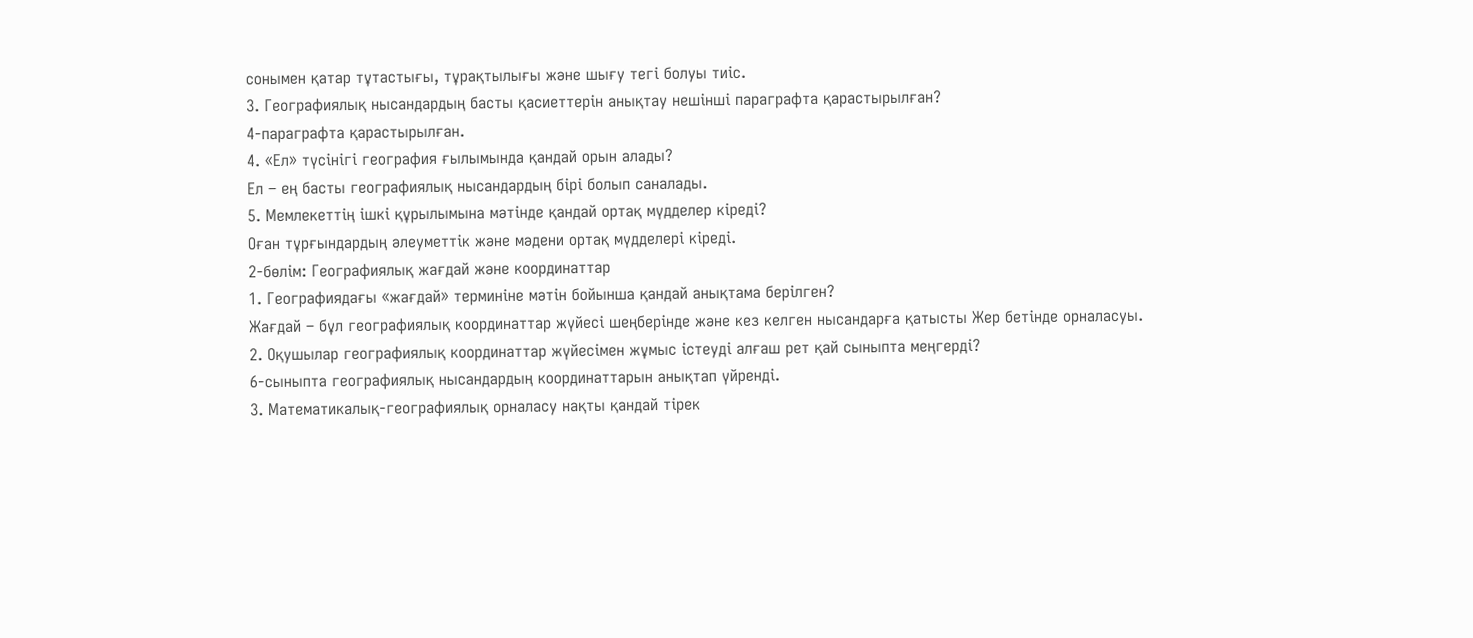сонымен қатар тұтастығы, тұрақтылығы және шығу тегі болуы тиіс.
3. Географиялық нысандардың басты қасиеттерін анықтау нешінші параграфта қарастырылған?
4-параграфта қарастырылған.
4. «Ел» түсінігі география ғылымында қандай орын алады?
Ел – ең басты географиялық нысандардың бірі болып саналады.
5. Мемлекеттің ішкі құрылымына мәтінде қандай ортақ мүдделер кіреді?
Оған тұрғындардың әлеуметтік және мәдени ортақ мүдделері кіреді.
2-бөлім: Географиялық жағдай және координаттар
1. Географиядағы «жағдай» терминіне мәтін бойынша қандай анықтама берілген?
Жағдай – бұл географиялық координаттар жүйесі шеңберінде және кез келген нысандарға қатысты Жер бетінде орналасуы.
2. Оқушылар географиялық координаттар жүйесімен жұмыс істеуді алғаш рет қай сыныпта меңгерді?
6-сыныпта географиялық нысандардың координаттарын анықтап үйренді.
3. Математикалық-географиялық орналасу нақты қандай тірек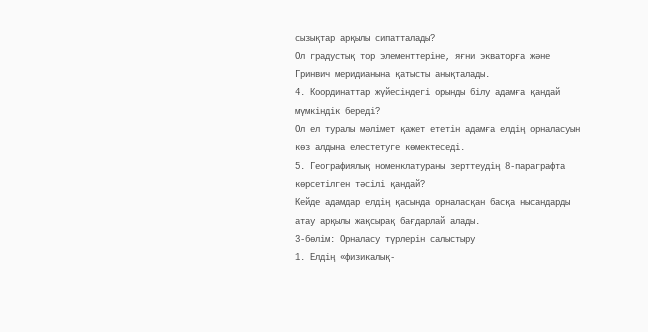сызықтар арқылы сипатталады?
Ол градустық тор элементтеріне, яғни экваторға және Гринвич меридианына қатысты анықталады.
4. Координаттар жүйесіндегі орынды білу адамға қандай мүмкіндік береді?
Ол ел туралы мәлімет қажет ететін адамға елдің орналасуын көз алдына елестетуге көмектеседі.
5. Географиялық номенклатураны зерттеудің 8-параграфта көрсетілген тәсілі қандай?
Кейде адамдар елдің қасында орналасқан басқа нысандарды атау арқылы жақсырақ бағдарлай алады.
3-бөлім: Орналасу түрлерін салыстыру
1. Елдің «физикалық-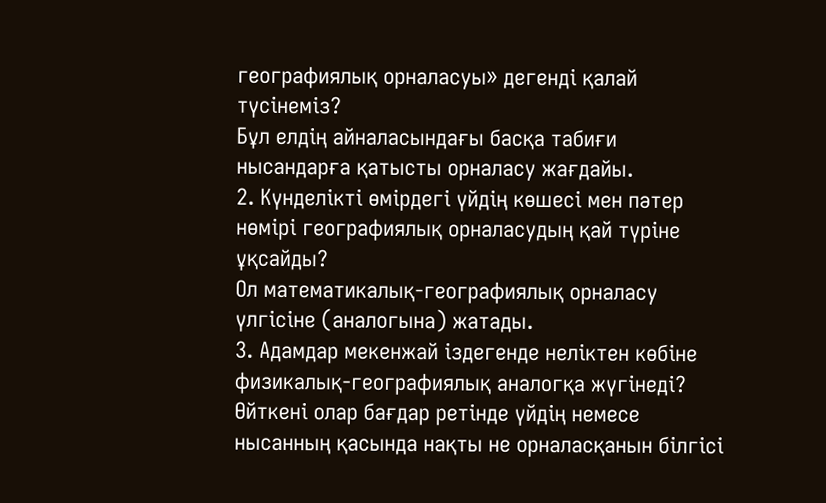географиялық орналасуы» дегенді қалай түсінеміз?
Бұл елдің айналасындағы басқа табиғи нысандарға қатысты орналасу жағдайы.
2. Күнделікті өмірдегі үйдің көшесі мен пәтер нөмірі географиялық орналасудың қай түріне ұқсайды?
Ол математикалық-географиялық орналасу үлгісіне (аналогына) жатады.
3. Адамдар мекенжай іздегенде неліктен көбіне физикалық-географиялық аналогқа жүгінеді?
Өйткені олар бағдар ретінде үйдің немесе нысанның қасында нақты не орналасқанын білгісі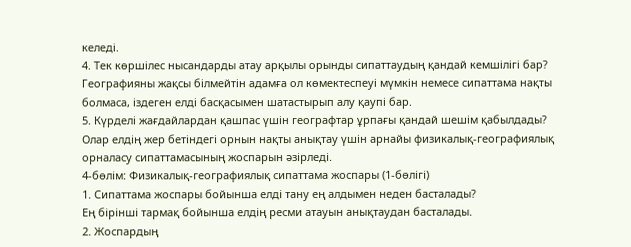келеді.
4. Тек көршілес нысандарды атау арқылы орынды сипаттаудың қандай кемшілігі бар?
Географияны жақсы білмейтін адамға ол көмектеспеуі мүмкін немесе сипаттама нақты болмаса, іздеген елді басқасымен шатастырып алу қаупі бар.
5. Күрделі жағдайлардан қашпас үшін географтар ұрпағы қандай шешім қабылдады?
Олар елдің жер бетіндегі орнын нақты анықтау үшін арнайы физикалық-географиялық орналасу сипаттамасының жоспарын әзірледі.
4-бөлім: Физикалық-географиялық сипаттама жоспары (1-бөлігі)
1. Сипаттама жоспары бойынша елді тану ең алдымен неден басталады?
Ең бірінші тармақ бойынша елдің ресми атауын анықтаудан басталады.
2. Жоспардың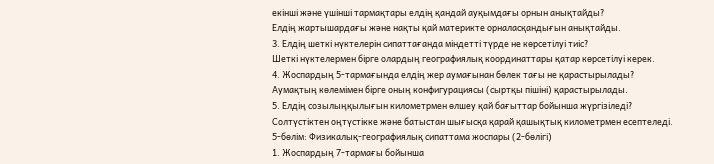екінші және үшінші тармақтары елдің қандай ауқымдағы орнын анықтайды?
Елдің жартышардағы және нақты қай материкте орналасқандығын анықтайды.
3. Елдің шеткі нүктелерін сипаттағанда міндетті түрде не көрсетілуі тиіс?
Шеткі нүктелермен бірге олардың географиялық координаттары қатар көрсетілуі керек.
4. Жоспардың 5-тармағында елдің жер аумағынан бөлек тағы не қарастырылады?
Аумақтың көлемімен бірге оның конфигурациясы (сыртқы пішіні) қарастырылады.
5. Елдің созылыңқылығын километрмен өлшеу қай бағыттар бойынша жүргізіледі?
Солтүстіктен оңтүстікке және батыстан шығысқа қарай қашықтық километрмен есептеледі.
5-бөлім: Физикалық-географиялық сипаттама жоспары (2-бөлігі)
1. Жоспардың 7-тармағы бойынша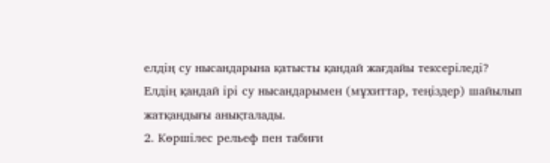елдің су нысандарына қатысты қандай жағдайы тексеріледі?
Елдің қандай ірі су нысандарымен (мұхиттар, теңіздер) шайылып жатқандығы анықталады.
2. Көршілес рельеф пен табиғи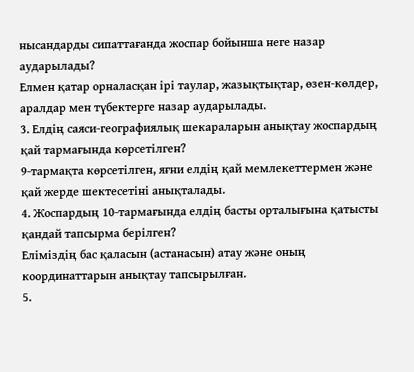нысандарды сипаттағанда жоспар бойынша неге назар аударылады?
Елмен қатар орналасқан ірі таулар, жазықтықтар, өзен-көлдер, аралдар мен түбектерге назар аударылады.
3. Елдің саяси-географиялық шекараларын анықтау жоспардың қай тармағында көрсетілген?
9-тармақта көрсетілген, яғни елдің қай мемлекеттермен және қай жерде шектесетіні анықталады.
4. Жоспардың 10-тармағында елдің басты орталығына қатысты қандай тапсырма берілген?
Еліміздің бас қаласын (астанасын) атау және оның координаттарын анықтау тапсырылған.
5.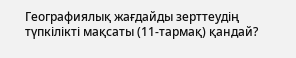Географиялық жағдайды зерттеудің түпкілікті мақсаты (11-тармақ) қандай?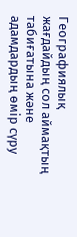Географиялық жағдайдың сол аймақтың табиғатына және адамдардың өмір сүру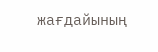жағдайының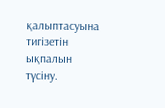қалыптасуына тигізетін ықпалын түсіну.